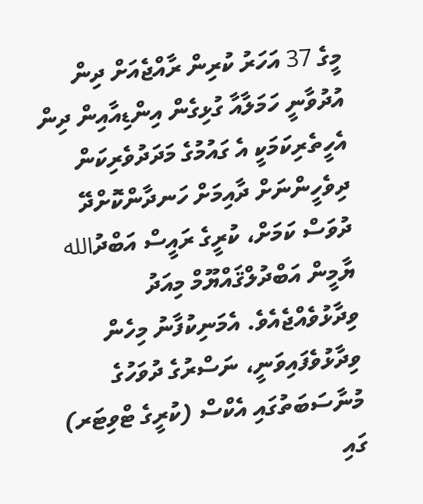މީގެ 37 އަހަރު ކުރިން ރާއްޖެއަށް ދިން އުދުވާނީ ހަމަލާއާ ގުޅިގެން އިންޑިއާއިން ދިން އެހީތެރިކަމަކީ އެ ގައުމުގެ މަދަދުވެރިކަން ދިވެހީންނަށް ދާއިމަށް ހަނދާންކޮށްދޭ ދުވަސް ކަމަށް، ކުރީގެ ރައީސް އަބްދުالله ޔާމީން އަބްދުލްޤައްޔޫމް މިއަދު ވިދާޅުވެއްޖެއެވެ. އެމަނިކުފާނު މިހެން ވިދާޅުވެފައިވަނީ، ނަސްރުގެ ދުވަހުގެ މުނާސަބަތުގައި އެކްސް (ކުރީގެ ޓްވިޓަރ) ގައި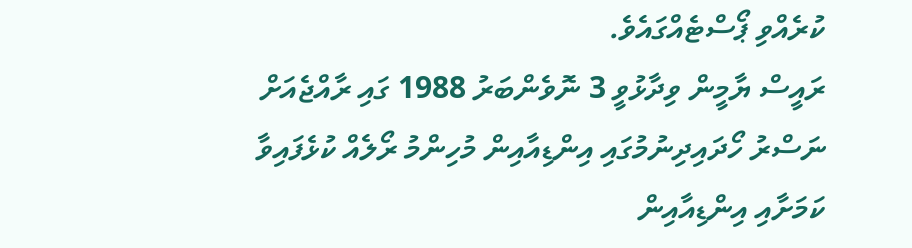ކުރެއްވި ޕޯސްޓެއްގައެވެ.
ރައީސް ޔާމީން ވިދާޅުވީ 3 ނޮވެންބަރު 1988 ގައި ރާއްޖެއަށް ނަސްރު ހޯދައިދިނުމުގައި އިންޑިއާއިން މުހިންމު ރޯލެއް ކުޅެފައިވާ ކަމަށާއި އިންޑިއާއިން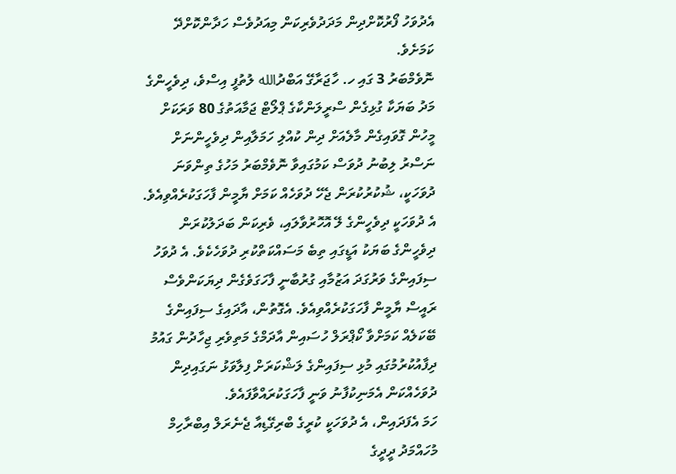އެދުވަހު ފޯރުކޮށްދިން މަދަދުވެރިކަން މިއަދުވެސް ހަދާންކޮށްދޭ ކަމަށެވެ.
ނޮވެމްބަރު 3 ގައި ހ. ހާޖަރާގޭ އަބްދުالله ލުތުފީ އިސްވެ، ދިވެހީންގެ މަދު ބަޔަކާ ގުޅިގެން ސްރީލަންކާގެ ޕްލޯޓް ޖަމާއަތުގެ 80 ވަރަކަށް މީހުން ގޮވައިގެން މާލެއަށް ދިން ކުއްލި ހަމަލާއިން ދިވެހީންނަށް ނަސްރު ލިބުނު ދުވަސް ކަމުގައިވާ ނޮވެމްބަރު މަހުގެ ތިންވަނަ ދުވަހަކީ، ޝުކުރުކުރަން ޖެހޭ ދުވަހެއް ކަމަށް ޔާމީން ފާހަގަކުރެއްވިއެވެ.
އެ ދުވަހަކީ ދިވެހީންގެ ލޭ އޮހޮރުވާލައި، ވެރިކަން ބަދަލުކުރަން ދިވެހީންގެ ބަޔަކު އަޑީގައި ތިބެ މަސައްކަތްކުރި ދުވަހެކެވެ. އެ ދުވަހު ސިފައިންގެ ވަރުގަދަ އަޒުމާއި ގުރުބާނީ ފާހަގަވެގެން ދިޔަކަންވެސް ރައީސް ޔާމީން ފާހަގަކުރެއްވިއެވެ. އެގޮތުން، އާދައިގެ ސިފައިންގެ ބޭކަލެއް ކަމަށްވާ ކޯޕްރަލް ހުސައިން އާދަމްގެ މަތިވެރި ޖިހާދުން ގައުމު ދިފާއުކުރުމުގައި މުޅި ސިފައިންގެ ލަޝްކަރަށް ފިލާވަޅު ނަގައިދިން ދުވަހެއްކަން އެމަނިކުފާނު ވަނީ ފާހަގަކުރައްވާފައެވެ.
ހަމަ އެފަދައިން، އެ ދުވަހަކީ ކުރީގެ ބްރިގޭޑިއާ ޖެނެރަލް އިބްރާހިމް މުހައްމަދު ދީދީގެ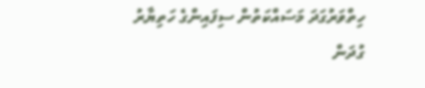ހިތްވަރުގަދަ މަސައްކަތުން ސިފައިންގެ ހަތިޔާރު ގުދަން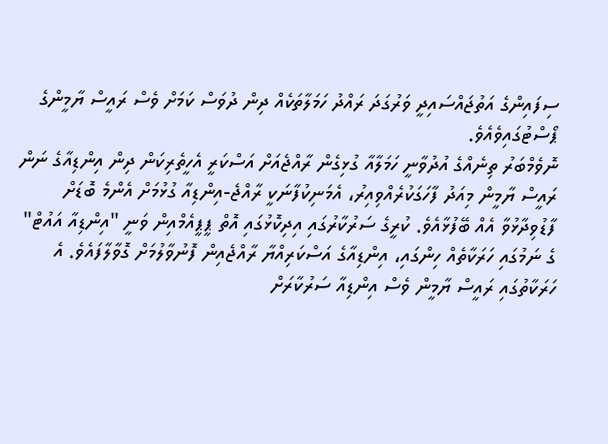ސިފައިންގެ އަތުޖައްސައިދީ ވަރުގަދަ ރައްދު ހަމަލާތަކެއް ދިން ދުވަސް ކަމަށް ވެސް ރައީސް ޔާމީންގެ ޕޯސްޓުގައިވެއެވެ.
ނޮވެމްބަރު ތިނެއްގެ އުދުވާނީ ހަމަލާއާ ގުޅިގެން ރާއްޖެއަށް އަސްކަރީ އެހީތެރިކަން ދިން އިންޑިއާގެ ނަން ރައީސް ޔާމީން މިއަދު ފާހަގަކުރެއްވިއިރު، އެމަނިކުފާނަކީ ރާއްޖެ-އިންޑިއާ ގުޅުމަށް އެންމެ ބޮޑަށް ފާޑުވިދާޅުވާ އެއް ބޭފުޅާއެވެ. ކުރީގެ ސަރުކާރުގައި އިދިކޮޅުގައި އޮތް ޕީޕީއެމްއިން ވަނީ "އިންޑިއާ އައުޓް" ގެ ނަމުގައި ހަރަކާތެއް ހިންގައި، އިންޑިއާގެ އަސްކަރިއްޔާ ރާއްޖެއިން ފޮނުވާލުމަށް ގޮވާލާފައެވެ. އެ ހަރަކާތުގައި ރައީސް ޔާމީން ވެސް އިންޑިއާ ސަރުކާރަށް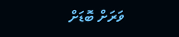ވަރަށް ބޮޑަށް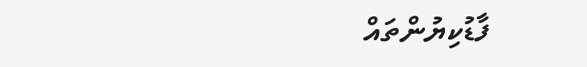ފާޑުކިޔުންތައް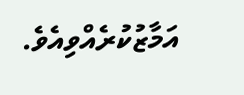އަމާޒުކުރެއްވިއެވެ.